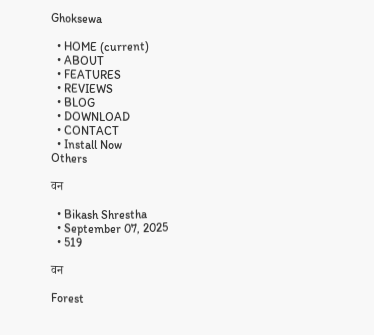Ghoksewa

  • HOME (current)
  • ABOUT
  • FEATURES
  • REVIEWS
  • BLOG
  • DOWNLOAD
  • CONTACT
  • Install Now
Others

वन

  • Bikash Shrestha
  • September 07, 2025
  • 519

वन

Forest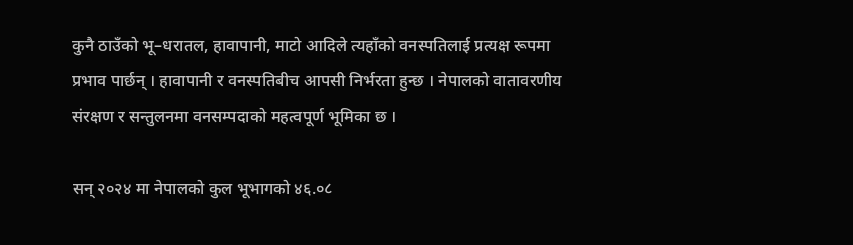कुनै ठाउँको भू–धरातल, हावापानी, माटो आदिले त्यहाँको वनस्पतिलाई प्रत्यक्ष रूपमा प्रभाव पार्छन् । हावापानी र वनस्पतिबीच आपसी निर्भरता हुन्छ । नेपालको वातावरणीय संरक्षण र सन्तुलनमा वनसम्पदाको महत्वपूर्ण भूमिका छ ।

सन् २०२४ मा नेपालको कुल भूभागको ४६.०८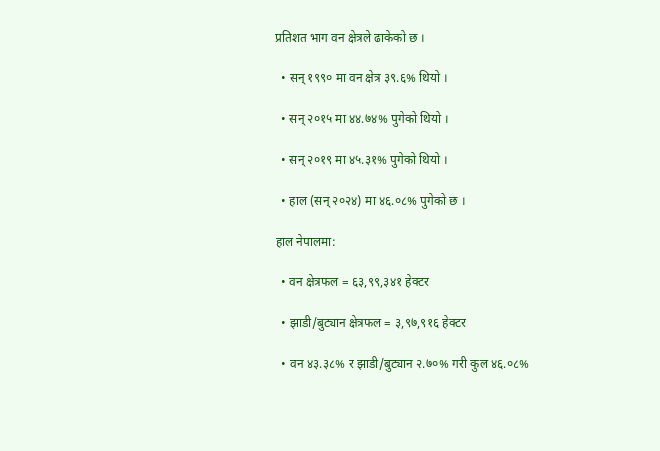प्रतिशत भाग वन क्षेत्रले ढाकेको छ ।

  • सन् १९९० मा वन क्षेत्र ३९.६% थियो ।

  • सन् २०१५ मा ४४.७४% पुगेको थियो ।

  • सन् २०१९ मा ४५.३१% पुगेको थियो ।

  • हाल (सन् २०२४) मा ४६.०८% पुगेको छ ।

हाल नेपालमा:

  • वन क्षेत्रफल = ६३,९९,३४१ हेक्टर

  • झाडी/बुट्यान क्षेत्रफल = ३,९७,९१६ हेक्टर

  • वन ४३.३८% र झाडी/बुट्यान २.७०% गरी कुल ४६.०८%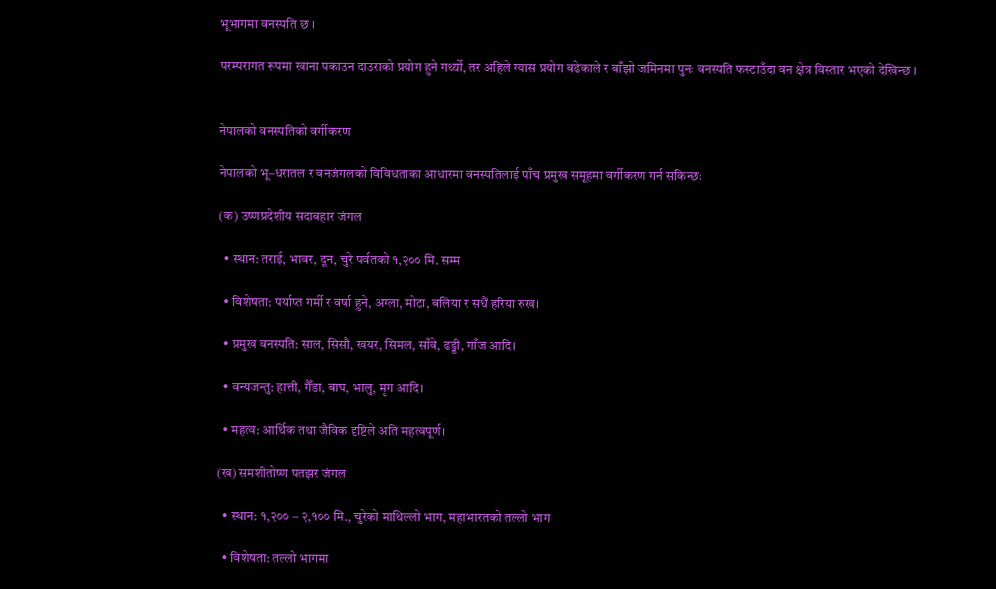भूभागमा वनस्पति छ ।

परम्परागत रूपमा खाना पकाउन दाउराको प्रयोग हुने गर्थ्यो, तर अहिले ग्यास प्रयोग बढेकाले र बाँझो जमिनमा पुनः वनस्पति फस्टाउँदा वन क्षेत्र विस्तार भएको देखिन्छ ।


नेपालको वनस्पतिको वर्गीकरण

नेपालको भू–धरातल र वनजंगलको विविधताका आधारमा वनस्पतिलाई पाँच प्रमुख समूहमा वर्गीकरण गर्न सकिन्छः

(क) उष्णप्रदेशीय सदाबहार जंगल

  • स्थान: तराई, भावर, दून, चुरे पर्वतको १,२०० मि. सम्म

  • विशेषता: पर्याप्त गर्मी र वर्षा हुने, अग्ला, मोटा, बलिया र सधैं हरिया रुख।

  • प्रमुख वनस्पति: साल, सिसौ, खयर, सिमल, साँवे, ढड्डी, गाँज आदि।

  • वन्यजन्तु: हात्ती, गैँडा, बाघ, भालु, मृग आदि।

  • महत्व: आर्थिक तथा जैविक दृष्टिले अति महत्वपूर्ण।

(ख) समशीतोष्ण पतझर जंगल

  • स्थान: १,२०० – २,१०० मि., चुरेको माथिल्लो भाग, महाभारतको तल्लो भाग

  • विशेषता: तल्लो भागमा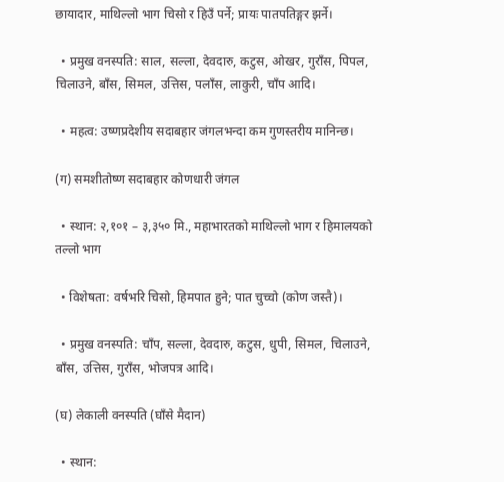छायादार, माथिल्लो भाग चिसो र हिउँ पर्ने; प्रायः पातपतिङ्गर झर्ने।

  • प्रमुख वनस्पति: साल, सल्ला, देवदारु, कटुस, ओखर, गुराँस, पिपल, चिलाउने, बाँस, सिमल, उत्तिस, पलाँस, लाकुरी, चाँप आदि।

  • महत्व: उष्णप्रदेशीय सदाबहार जंगलभन्दा कम गुणस्तरीय मानिन्छ।

(ग) समशीतोष्ण सदाबहार कोणधारी जंगल

  • स्थान: २,१०१ – ३,३५० मि., महाभारतको माथिल्लो भाग र हिमालयको तल्लो भाग

  • विशेषता: वर्षभरि चिसो, हिमपात हुने; पात चुच्चो (कोण जस्तै)।

  • प्रमुख वनस्पति: चाँप, सल्ला, देवदारु, कटुस, धुपी, सिमल, चिलाउने, बाँस, उत्तिस, गुराँस, भोजपत्र आदि।

(घ) लेकाली वनस्पति (घाँसे मैदान)

  • स्थान: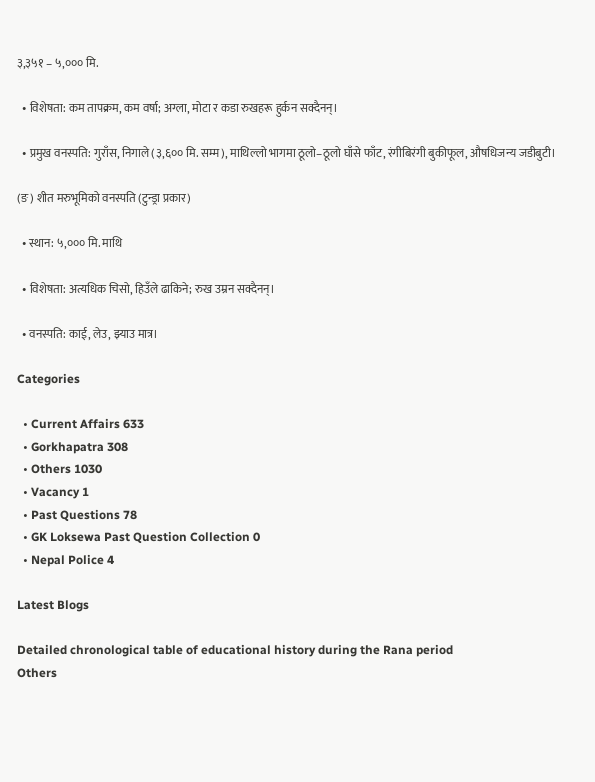३,३५१ – ५,००० मि.

  • विशेषता: कम तापक्रम, कम वर्षा; अग्ला, मोटा र कडा रुखहरू हुर्कन सक्दैनन्।

  • प्रमुख वनस्पति: गुराँस, निगाले (३,६०० मि. सम्म), माथिल्लो भागमा ठूलो–ठूलो घाँसे फाँट, रंगीबिरंगी बुकीफूल, औषधिजन्य जडीबुटी।

(ङ) शीत मरुभूमिको वनस्पति (टुन्ड्रा प्रकार)

  • स्थान: ५,००० मि. माथि

  • विशेषता: अत्यधिक चिसो, हिउँले ढाकिने; रुख उम्रन सक्दैनन्।

  • वनस्पति: काई, लेउ, झ्याउ मात्र।

Categories

  • Current Affairs 633
  • Gorkhapatra 308
  • Others 1030
  • Vacancy 1
  • Past Questions 78
  • GK Loksewa Past Question Collection 0
  • Nepal Police 4

Latest Blogs

Detailed chronological table of educational history during the Rana period
Others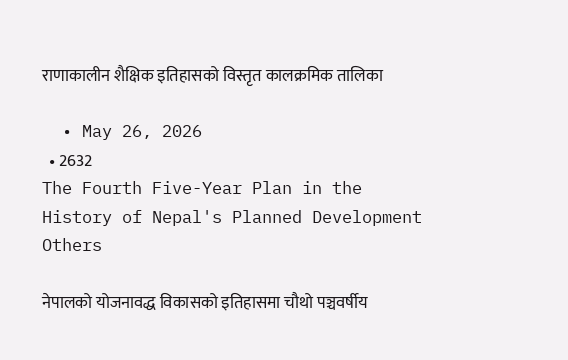राणाकालीन शैक्षिक इतिहासको विस्तृत कालक्रमिक तालिका

  • May 26, 2026
  • 2632
The Fourth Five-Year Plan in the History of Nepal's Planned Development
Others

नेपालको योजनावद्ध विकासको इतिहासमा चौथो पञ्चवर्षीय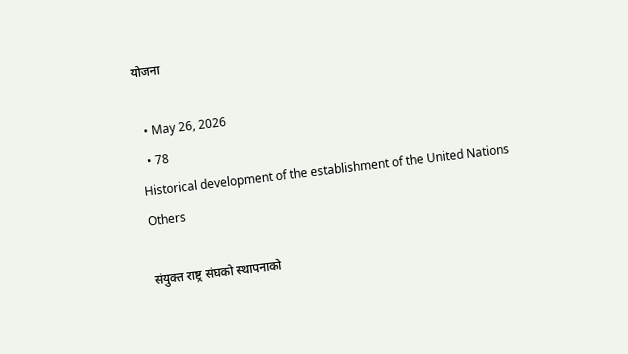योजना

  • May 26, 2026
  • 78
Historical development of the establishment of the United Nations
Others

संयुक्त राष्ट्र संघको स्थापनाको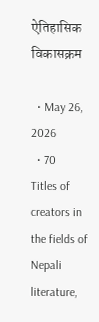ऐतिहासिक विकासक्रम

  • May 26, 2026
  • 70
Titles of creators in the fields of Nepali literature,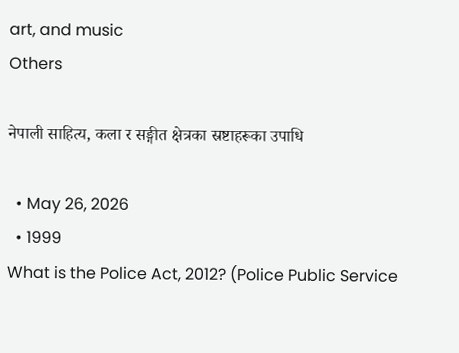art, and music
Others

नेपाली साहित्य, कला र सङ्गीत क्षेत्रका स्रष्टाहरूका उपाधि

  • May 26, 2026
  • 1999
What is the Police Act, 2012? (Police Public Service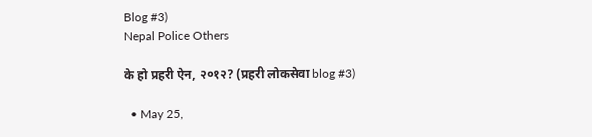Blog #3)
Nepal Police Others

के हो प्रहरी ऐन, २०१२? (प्रहरी लोकसेवा blog #3)

  • May 25,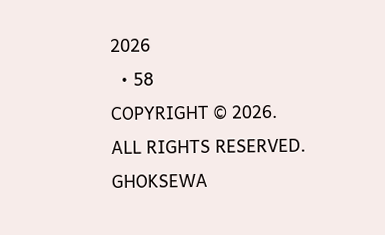2026
  • 58
COPYRIGHT © 2026. ALL RIGHTS RESERVED. GHOKSEWA